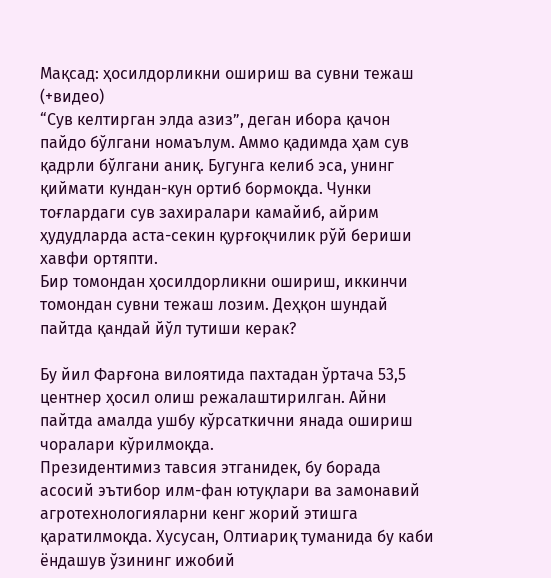Мақсад: ҳосилдорликни ошириш ва сувни тежаш (+видео)
“Сув келтирган элда азиз”, деган ибора қачон пайдо бўлгани номаълум. Аммо қадимда ҳам сув қадрли бўлгани аниқ. Бугунга келиб эса, унинг қиймати кундан-кун ортиб бормоқда. Чунки тоғлардаги сув захиралари камайиб, айрим ҳудудларда аста-секин қурғоқчилик рўй бериши хавфи ортяпти.
Бир томондан ҳосилдорликни ошириш, иккинчи томондан сувни тежаш лозим. Деҳқон шундай пайтда қандай йўл тутиши керак?

Бу йил Фарғона вилоятида пахтадан ўртача 53,5 центнер ҳосил олиш режалаштирилган. Айни пайтда амалда ушбу кўрсаткични янада ошириш чоралари кўрилмоқда.
Президентимиз тавсия этганидек, бу борада асосий эътибор илм-фан ютуқлари ва замонавий агротехнологияларни кенг жорий этишга қаратилмоқда. Хусусан, Олтиариқ туманида бу каби ёндашув ўзининг ижобий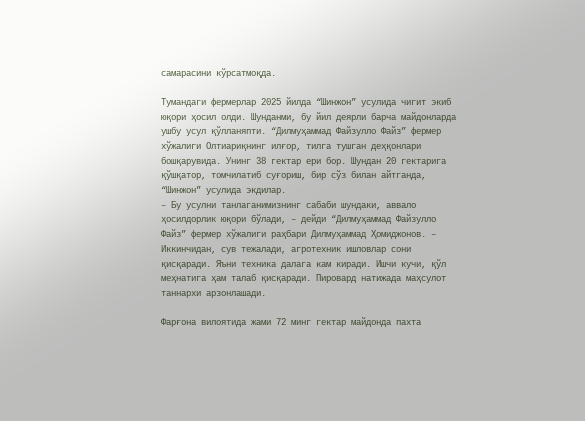самарасини кўрсатмоқда.

Тумандаги фермерлар 2025 йилда “Шинжон” усулида чигит экиб юқори ҳосил олди. Шунданми, бу йил деярли барча майдонларда ушбу усул қўлланяпти. “Дилмуҳаммад Файзулло Файз” фермер хўжалиги Олтиариқнинг илғор, тилга тушган деҳқонлари бошқарувида. Унинг 38 гектар ери бор. Шундан 20 гектарига қўшқатор, томчилатиб суғориш, бир сўз билан айтганда, “Шинжон” усулида экдилар.
– Бу усулни танлаганимизнинг сабаби шундаки, аввало ҳосилдорлик юқори бўлади, – дейди “Дилмуҳаммад Файзулло Файз” фермер хўжалиги раҳбари Дилмуҳаммад Ҳомиджонов. – Иккинчидан, сув тежалади, агротехник ишловлар сони қисқаради. Яъни техника далага кам киради. Ишчи кучи, қўл меҳнатига ҳам талаб қисқаради. Пировард натижада маҳсулот таннархи арзонлашади.

Фарғона вилоятида жами 72 минг гектар майдонда пахта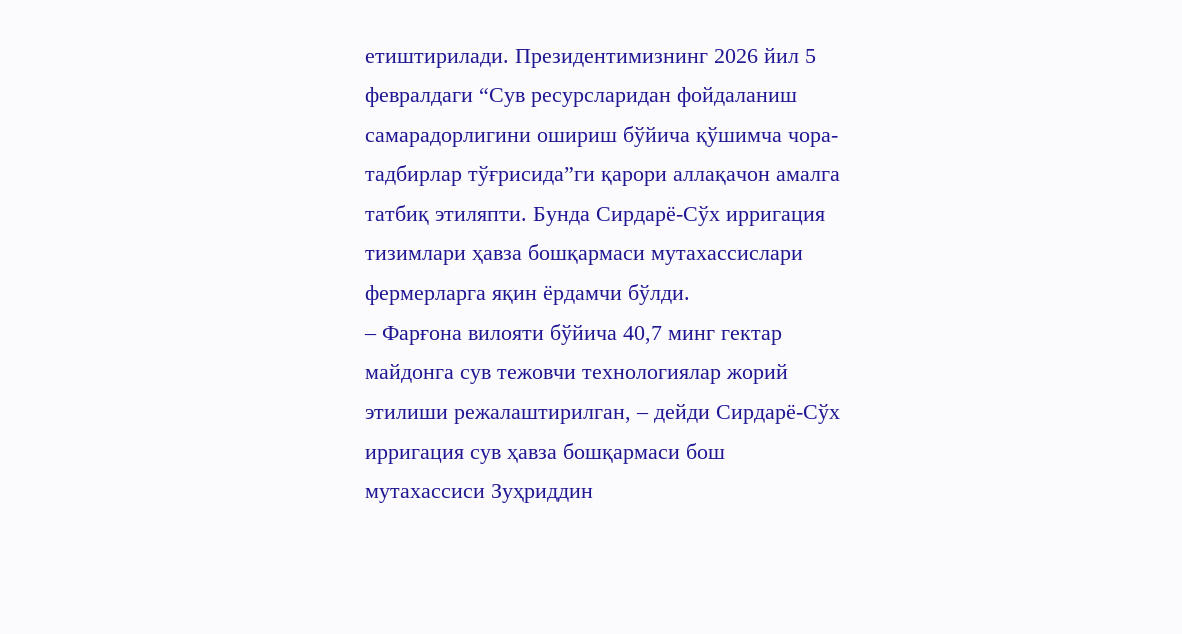етиштирилади. Президентимизнинг 2026 йил 5 февралдаги “Сув ресурсларидан фойдаланиш самарадорлигини ошириш бўйича қўшимча чора-тадбирлар тўғрисида”ги қарори аллақачон амалга татбиқ этиляпти. Бунда Сирдарё-Сўх ирригация тизимлари ҳавза бошқармаси мутахассислари фермерларга яқин ёрдамчи бўлди.
– Фарғона вилояти бўйича 40,7 минг гектар майдонга сув тежовчи технологиялар жорий этилиши режалаштирилган, – дейди Сирдарё-Сўх ирригация сув ҳавза бошқармаси бош мутахассиси Зуҳриддин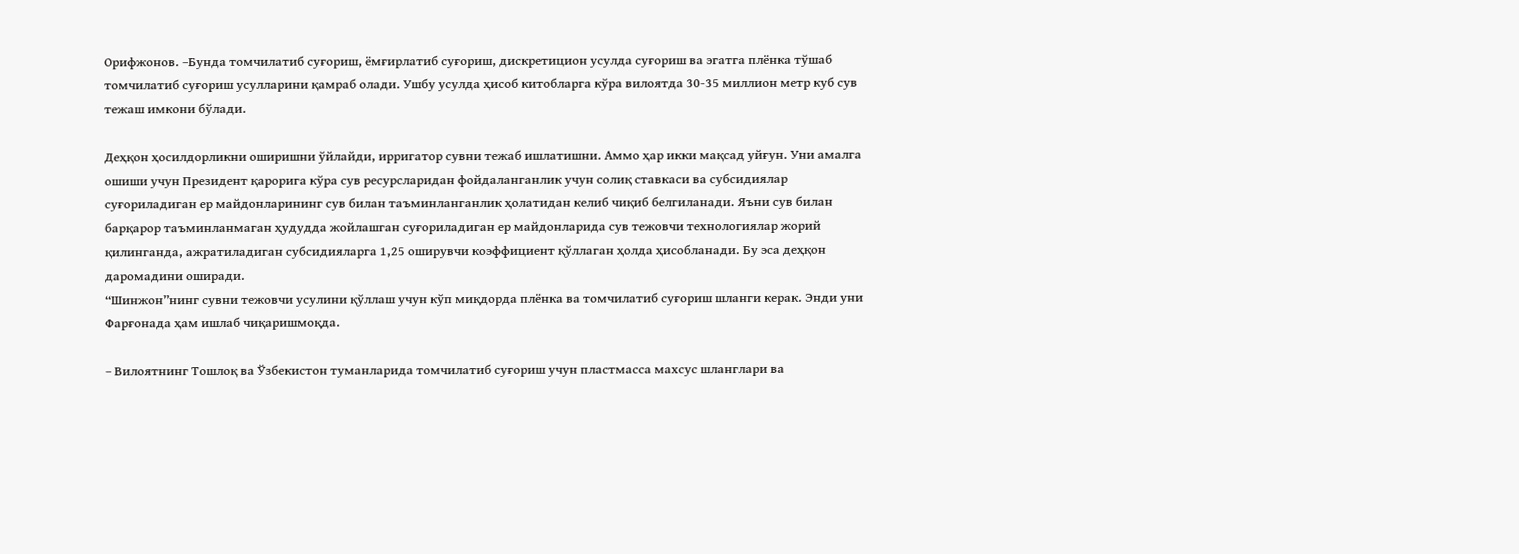Орифжонов. –Бунда томчилатиб суғориш, ёмғирлатиб суғориш, дискретицион усулда суғориш ва эгатга плёнка тўшаб томчилатиб суғориш усулларини қамраб олади. Ушбу усулда ҳисоб китобларга кўра вилоятда 30-35 миллион метр куб сув тежаш имкони бўлади.

Деҳқон ҳосилдорликни оширишни ўйлайди, ирригатор сувни тежаб ишлатишни. Аммо ҳар икки мақсад уйғун. Уни амалга ошиши учун Президент қарорига кўра сув ресурсларидан фойдаланганлик учун солиқ ставкаси ва субсидиялар суғориладиган ер майдонларининг сув билан таъминланганлик ҳолатидан келиб чиқиб белгиланади. Яъни сув билан барқарор таъминланмаган ҳудудда жойлашган суғориладиган ер майдонларида сув тежовчи технологиялар жорий қилинганда, ажратиладиган субсидияларга 1,25 оширувчи коэффициент қўллаган ҳолда ҳисобланади. Бу эса деҳқон даромадини оширади.
“Шинжон”нинг сувни тежовчи усулини қўллаш учун кўп миқдорда плёнка ва томчилатиб суғориш шланги керак. Энди уни Фарғонада ҳам ишлаб чиқаришмоқда.

– Вилоятнинг Тошлоқ ва Ўзбекистон туманларида томчилатиб суғориш учун пластмасса махсус шланглари ва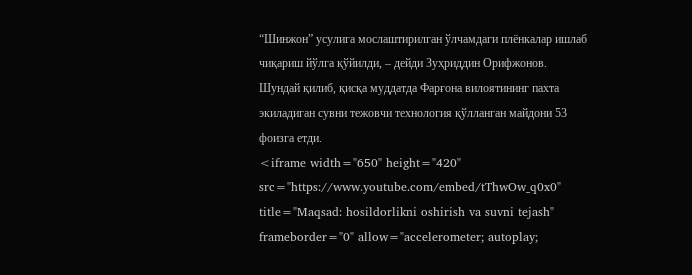“Шинжон” усулига мослаштирилган ўлчамдаги плёнкалар ишлаб чиқариш йўлга қўйилди, – дейди Зуҳриддин Орифжонов.
Шундай қилиб, қисқа муддатда Фарғона вилоятининг пахта экиладиган сувни тежовчи технология қўлланган майдони 53 фоизга етди.
<iframe width="650" height="420" src="https://www.youtube.com/embed/tThwOw_q0x0" title="Maqsad: hosildorlikni oshirish va suvni tejash" frameborder="0" allow="accelerometer; autoplay;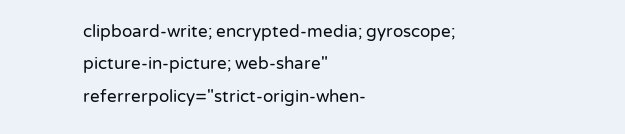clipboard-write; encrypted-media; gyroscope; picture-in-picture; web-share" referrerpolicy="strict-origin-when-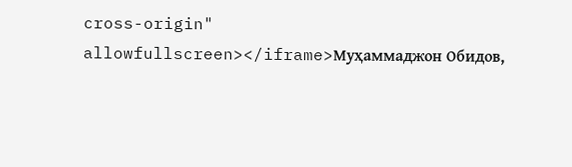cross-origin" allowfullscreen></iframe>Муҳаммаджон Обидов,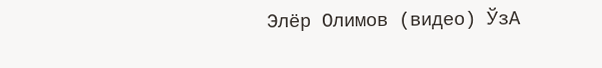Элёр Олимов (видео) ЎзА